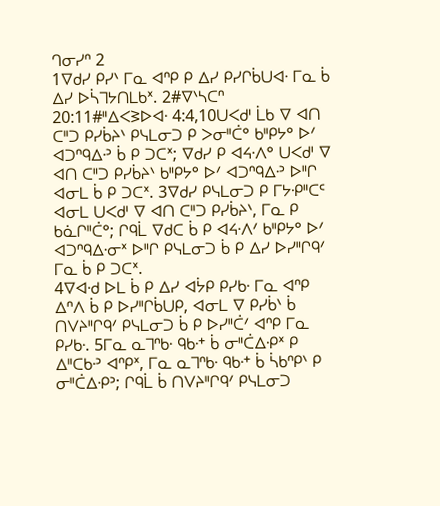ᒉᓂᓯᐢ 2
1ᐁᑯᓯ ᑭᓯᐠ ᒥᓇ ᐊᐢᑭ ᑭ ᐃᓯ ᑭᓯᒋᑳᑌᐊᐧ ᒥᓇ ᑳ ᐃᓯ ᐅᓵᒣᔭᑎᒪᑲᕽ. 2#ᐁᐠᓴᑕᐢ 20:11#ᐦᐃᐸᕒᐅᐊᐧ 4:4,10ᑌᐸᑯᑊ ᒫᑲ ᐁ ᐊᑎ ᑕᐦᑐ ᑭᓯᑳᔨᐠ ᑭᓭᒪᓂᑐ ᑭ ᐳᓂᐦᑖᐤ ᑲᐦᑭᔭᐤ ᐅᐟ ᐊᑐᐢᑫᐃᐧᐣ ᑳ ᑭ ᑐᑕᕽ; ᐁᑯᓯ ᑭ ᐊᔦᐧᐱᐤ ᑌᐸᑯᑊ ᐁ ᐊᑎ ᑕᐦᑐ ᑭᓯᑳᔨᐠ ᑲᐦᑭᔭᐤ ᐅᐟ ᐊᑐᐢᑫᐃᐧᐣ ᐅᐦᒋ ᐊᓂᒪ ᑳ ᑭ ᑐᑕᕽ. 3ᐁᑯᓯ ᑭᓭᒪᓂᑐ ᑭ ᒥᔭᐧᑭᐦᑕᒼ ᐊᓂᒪ ᑌᐸᑯᑊ ᐁ ᐊᑎ ᑕᐦᑐ ᑭᓯᑳᔨᐠ, ᒥᓇ ᑭ ᑲᓈᒋᐦᑖᐤ; ᒋᑫᒫ ᐁᑯᑕ ᑳ ᑭ ᐊᔦᐧᐱᐟ ᑲᐦᑭᔭᐤ ᐅᐟ ᐊᑐᐢᑫᐃᐧᓂᕽ ᐅᐦᒋ ᑭᓭᒪᓂᑐ ᑳ ᑭ ᐃᓯ ᐅᓯᐦᒋᑫᐟ ᒥᓇ ᑳ ᑭ ᑐᑕᕽ.
4ᐁᐊᐧᑯ ᐅᒪ ᑳ ᑭ ᐃᓯ ᐊᔮᑭ ᑭᓯᑲᐧ ᒥᓇ ᐊᐢᑭ ᐃᐢᐱ ᑳ ᑭ ᐅᓯᐦᒋᑳᑌᑭ, ᐊᓂᒪ ᐁ ᑭᓯᑳᐠ ᑳ ᑎᐯᔨᐦᒋᑫᐟ ᑭᓭᒪᓂᑐ ᑳ ᑭ ᐅᓯᐦᑖᐟ ᐊᐢᑭ ᒥᓇ ᑭᓯᑲᐧ. 5ᒥᓇ ᓇᒣᐢᑲᐧ ᑫᑲᐧᐩ ᑳ ᓂᐦᑖᐃᐧᑭᕽ ᑭ ᐃᐦᑕᑲᐧᐣ ᐊᐢᑭᕽ, ᒥᓇ ᓇᒣᐢᑲᐧ ᑫᑲᐧᐩ ᑳ ᓵᑲᐢᑭᐠ ᑭ ᓂᐦᑖᐃᐧᑭᐣ; ᒋᑫᒫ ᑳ ᑎᐯᔨᐦᒋᑫᐟ ᑭᓭᒪᓂᑐ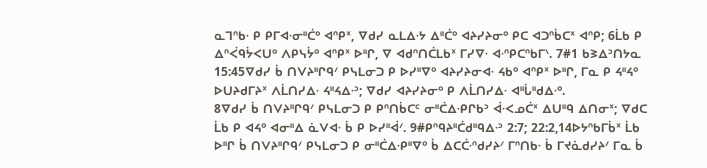ᓇᒣᐢᑲᐧ ᑭ ᑭᒥᐊᐧᓂᐦᑖᐤ ᐊᐢᑭᕽ, ᐁᑯᓯ ᓇᒪᐃᐧᔭ ᐃᐦᑖᐤ ᐊᔨᓯᔨᓂᐤ ᑭᑕ ᐊᑐᐢᑳᑕᕽ ᐊᐢᑭ; 6ᒫᑲ ᑭ ᐃᐢᐹᑫᔮᐸᑌᐤ ᐱᑭᓭᔮᐤ ᐊᐢᑭᕽ ᐅᐦᒋ, ᐁ ᐊᑯᐢᑎᑖᒪᑲᕽ ᒥᓯᐁᐧ ᐊᐧᐢᑭᑕᐢᑲᒥᐠ. 7#1 ᑲᕒᐃᐣᑎᔭᓇ 15:45ᐁᑯᓯ ᑳ ᑎᐯᔨᐦᒋᑫᐟ ᑭᓭᒪᓂᑐ ᑭ ᐅᓯᐦᐁᐤ ᐊᔨᓯᔨᓂᐊᐧ ᔦᑲᐤ ᐊᐢᑭᕽ ᐅᐦᒋ, ᒥᓇ ᑭ ᔦᐦᔦᐤ ᐅᑌᔨᑯᒥᔨᕽ ᐱᒫᑎᓯᐃᐧ ᔦᐦᔦᐃᐧᐣ; ᐁᑯᓯ ᐊᔨᓯᔨᓂᐤ ᑭ ᐱᒫᑎᓯᐃᐧ ᐊᐦᒑᐦᑯᐃᐧᐤ.
8ᐁᑯᓯ ᑳ ᑎᐯᔨᐦᒋᑫᐟ ᑭᓭᒪᓂᑐ ᑭ ᑭᐢᑎᑳᑕᒼ ᓂᐦᑖᐃᐧᑭᒋᑲᐣ ᐋᐧᐸᓄᑖᕽ ᐃᑌᐦᑫ ᐃᑎᓂᕽ; ᐁᑯᑕ ᒫᑲ ᑭ ᐊᔦᐤ ᐊᓂᐦᐃ ᓈᐯᐊᐧ ᑳ ᑭ ᐅᓯᐦᐋᐟ. 9#ᑭᐢᑫᔨᐦᑖᑯᐦᑫᐃᐧᐣ 2:7; 22:2,14ᐅᔭᐢᑲᒥᑳᕽ ᒫᑲ ᐅᐦᒋ ᑳ ᑎᐯᔨᐦᒋᑫᐟ ᑭᓭᒪᓂᑐ ᑭ ᓂᐦᑖᐃᐧᑭᐦᐁᐤ ᑳ ᐃᑕᑖᐧᐢᑯᓯᔨᐟ ᒥᐢᑎᑲᐧ ᑳ ᒥᔪᓈᑯᓯᔨᐟ ᒥᓇ ᑳ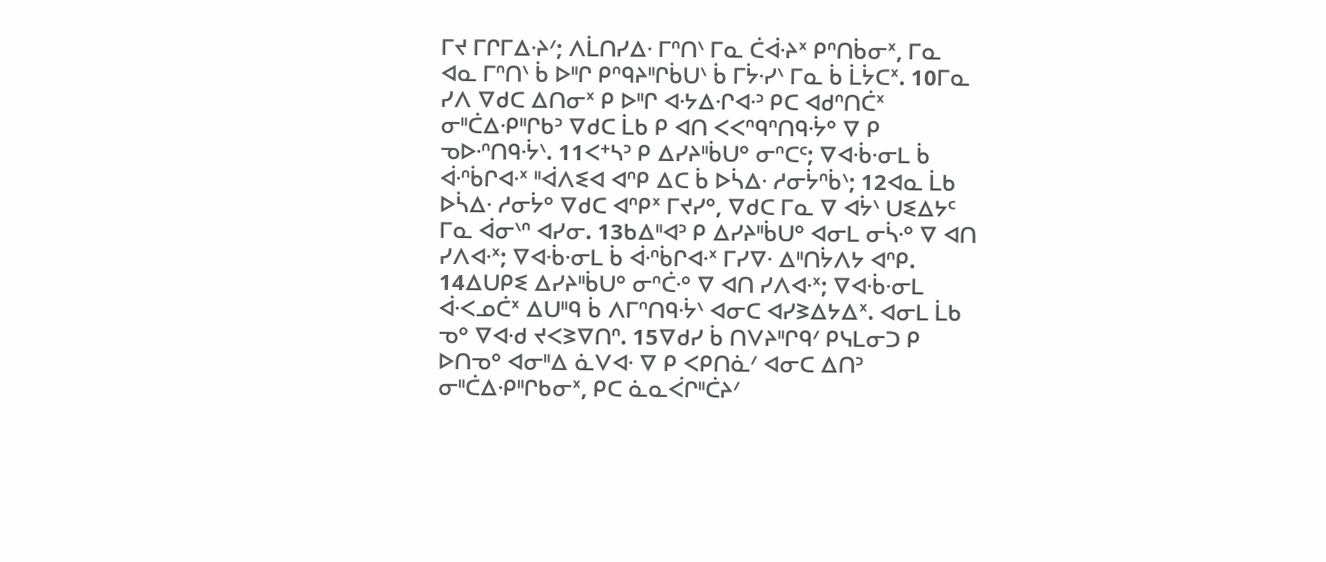ᒥᔪ ᒥᒋᒥᐃᐧᔨᐟ; ᐱᒫᑎᓯᐃᐧ ᒥᐢᑎᐠ ᒥᓇ ᑖᐋᐧᔨᕽ ᑭᐢᑎᑳᓂᕽ, ᒥᓇ ᐊᓇ ᒥᐢᑎᐠ ᑳ ᐅᐦᒋ ᑭᐢᑫᔨᐦᒋᑳᑌᐠ ᑳ ᒥᔮᐧᓯᐠ ᒥᓇ ᑳ ᒫᔮᑕᕽ. 10ᒥᓇ ᓯᐱ ᐁᑯᑕ ᐃᑎᓂᕽ ᑭ ᐅᐦᒋ ᐊᐧᔭᐃᐧᒋᐊᐧᐣ ᑭᑕ ᐊᑯᐢᑎᑖᕽ ᓂᐦᑖᐃᐧᑭᐦᒋᑲᐣ ᐁᑯᑕ ᒫᑲ ᑭ ᐊᑎ ᐸᐸᐢᑫᐢᑎᑫᐧᔮᐤ ᐁ ᑭ ᓀᐅᐧᐢᑎᑫᐧᔮᐠ. 11ᐸᐩᓴᐣ ᑭ ᐃᓯᔨᐦᑳᑌᐤ ᓂᐢᑕᒼ; ᐁᐊᐧᑳᐧᓂᒪ ᑳ ᐋᐧᐢᑳᒋᐊᐧᕽ ᐦᐋᐱᓬᐊ ᐊᐢᑭ ᐃᑕ ᑳ ᐅᓵᐃᐧ ᓱᓂᔮᐢᑳᐠ; 12ᐊᓇ ᒫᑲ ᐅᓵᐃᐧ ᓱᓂᔮᐤ ᐁᑯᑕ ᐊᐢᑭᕽ ᒥᔪᓯᐤ, ᐁᑯᑕ ᒥᓇ ᐁ ᐊᔮᐠ ᑌᓬᐃᔭᒼ ᒥᓇ ᐋᓂᐠᐢ ᐊᓯᓂ. 13ᑲᐃᐦᐊᐣ ᑭ ᐃᓯᔨᐦᑳᑌᐤ ᐊᓂᒪ ᓂᓵᐧᐤ ᐁ ᐊᑎ ᓯᐱᐊᐧᕽ; ᐁᐊᐧᑳᐧᓂᒪ ᑳ ᐋᐧᐢᑳᒋᐊᐧᕽ ᒥᓯᐁᐧ ᐃᐦᑎᔮᐱᔭ ᐊᐢᑭ. 14ᐃᑌᑭᓬ ᐃᓯᔨᐦᑳᑌᐤ ᓂᐢᑖᐧᐤ ᐁ ᐊᑎ ᓯᐱᐊᐧᕽ; ᐁᐊᐧᑳᐧᓂᒪ ᐋᐧᐸᓄᑖᕽ ᐃᑌᐦᑫ ᑳ ᐱᒥᐢᑎᑫᐧᔮᐠ ᐊᓂᑕ ᐊᓯᕒᐃᔭᐃᕽ. ᐊᓂᒪ ᒫᑲ ᓀᐤ ᐁᐊᐧᑯ ᔪᐸᕒᐁᑎᐢ. 15ᐁᑯᓯ ᑳ ᑎᐯᔨᐦᒋᑫᐟ ᑭᓭᒪᓂᑐ ᑭ ᐅᑎᓀᐤ ᐊᓂᐦᐃ ᓈᐯᐊᐧ ᐁ ᑭ ᐸᑭᑎᓈᐟ ᐊᓂᑕ ᐃᑎᐣ ᓂᐦᑖᐃᐧᑭᐦᒋᑲᓂᕽ, ᑭᑕ ᓈᓇᐹᒋᐦᑖᔨᐟ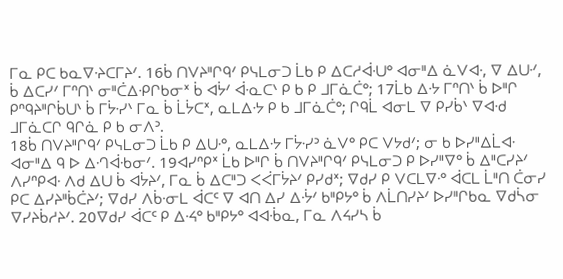ᒥᓇ ᑭᑕ ᑲᓇᐁᐧᔨᑕᒥᔨᐟ. 16ᑳ ᑎᐯᔨᐦᒋᑫᐟ ᑭᓭᒪᓂᑐ ᒫᑲ ᑭ ᐃᑕᓱᐋᐧᑌᐤ ᐊᓂᐦᐃ ᓈᐯᐊᐧ, ᐁ ᐃᑌᐧᐟ, ᑳ ᐃᑕᓯᐟ ᒥᐢᑎᐠ ᓂᐦᑖᐃᐧᑭᒋᑲᓂᕽ ᑳ ᐊᔮᐟ ᐋᐧᓇᑕᐠ ᑭ ᑲ ᑭ ᒧᒥᓈᑖᐤ; 17ᒫᑲ ᐃᐧᔭ ᒥᐢᑎᐠ ᑳ ᐅᐦᒋ ᑭᐢᑫᔨᐦᒋᑳᑌᐠ ᑳ ᒥᔮᐧᓯᐠ ᒥᓇ ᑳ ᒫᔮᑕᕽ, ᓇᒪᐃᐧᔭ ᑭ ᑲ ᒧᒥᓈᑖᐤ; ᒋᑫᒫ ᐊᓂᒪ ᐁ ᑭᓯᑳᐠ ᐁᐊᐧᑯ ᒧᒥᓈᑕᒋ ᑫᒋᓈ ᑭ ᑲ ᓂᐱᐣ.
18ᑳ ᑎᐯᔨᐦᒋᑫᐟ ᑭᓭᒪᓂᑐ ᒫᑲ ᑭ ᐃᑌᐧᐤ, ᓇᒪᐃᐧᔭ ᒥᔮᐧᓯᐣ ᓈᐯᐤ ᑭᑕ ᐯᔭᑯᐟ; ᓂ ᑲ ᐅᓯᐦᐃᒫᐊᐧ ᐊᓂᐦᐃ ᑫ ᐅ ᐃᐧᒉᐋᐧᑲᓂᐟ. 19ᐊᓯᐢᑭᕽ ᒫᑲ ᐅᐦᒋ ᑳ ᑎᐯᔨᐦᒋᑫᐟ ᑭᓭᒪᓂᑐ ᑭ ᐅᓯᐦᐁᐤ ᑳ ᐃᐦᑕᓯᔨᐟ ᐱᓯᐢᑭᐊᐧ ᐱᑯ ᐃᑌ ᑳ ᐊᔮᔨᐟ, ᒥᓇ ᑳ ᐃᑕᐦᑐ ᐸᐹᒥᔮᔨᐟ ᑭᓯᑯᕽ; ᐁᑯᓯ ᑭ ᐯᑕᒪᐁᐧᐤ ᐋᑕᒪ ᒫᐦᑎ ᑖᓂᓯ ᑭᑕ ᐃᓯᔨᐦᑳᑖᔨᐟ; ᐁᑯᓯ ᐱᑳᐧᓂᒪ ᐋᑕᒼ ᐁ ᐊᑎ ᐃᓯ ᐃᐧᔮᐟ ᑲᐦᑭᔭᐤ ᑳ ᐱᒫᑎᓯᔨᐟ ᐅᓯᐦᒋᑲᓇ ᐁᑯᓵᓂ ᐁᓯᔨᑳᓱᔨᐟ. 20ᐁᑯᓯ ᐋᑕᒼ ᑭ ᐃᐧᔦᐤ ᑲᐦᑭᔭᐤ ᐊᐊᐧᑳᓇ, ᒥᓇ ᐱᔦᓯᓴ ᑳ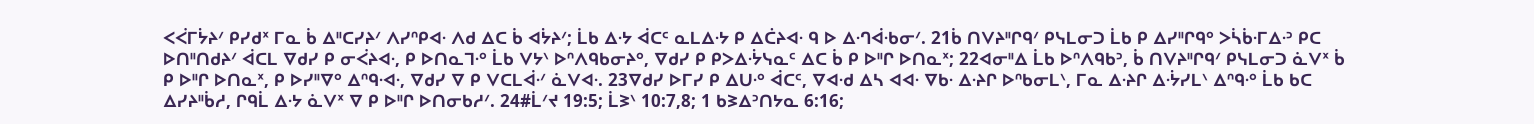ᐸᐹᒥᔮᔨᐟ ᑭᓯᑯᕽ ᒥᓇ ᑳ ᐃᐦᑕᓯᔨᐟ ᐱᓯᐢᑭᐊᐧ ᐱᑯ ᐃᑕ ᑳ ᐊᔮᔨᐟ; ᒫᑲ ᐃᐧᔭ ᐋᑕᒼ ᓇᒪᐃᐧᔭ ᑭ ᐃᑖᔨᐊᐧ ᑫ ᐅ ᐃᐧᒉᐋᐧᑲᓂᐟ. 21ᑳ ᑎᐯᔨᐦᒋᑫᐟ ᑭᓭᒪᓂᑐ ᒫᑲ ᑭ ᐃᓯᐦᒋᑫᐤ ᐳᓵᑳᐧᒥᐃᐧᐣ ᑭᑕ ᐅᑎᐦᑎᑯᔨᐟ ᐋᑕᒪ ᐁᑯᓯ ᑭ ᓂᐹᔨᐊᐧ, ᑭ ᐅᑎᓇᒣᐧᐤ ᒫᑲ ᐯᔭᐠ ᐅᐢᐱᑫᑲᓂᔨᐤ, ᐁᑯᓯ ᑭ ᑭᐳᐃᐧᔮᓭᓇᒼ ᐃᑕ ᑳ ᑭ ᐅᐦᒋ ᐅᑎᓇᕽ; 22ᐊᓂᐦᐃ ᒫᑲ ᐅᐢᐱᑫᑲᐣ, ᑳ ᑎᐯᔨᐦᒋᑫᐟ ᑭᓭᒪᓂᑐ ᓈᐯᕽ ᑳ ᑭ ᐅᐦᒋ ᐅᑎᓇᕽ, ᑭ ᐅᓯᐦᐁᐤ ᐃᐢᑫᐧᐊᐧ, ᐁᑯᓯ ᐁ ᑭ ᐯᑕᒪᐋᐧᐟ ᓈᐯᐊᐧ. 23ᐁᑯᓯ ᐅᒥᓯ ᑭ ᐃᑌᐧᐤ ᐋᑕᒼ, ᐁᐊᐧᑯ ᐃᓴ ᐊᐊᐧ ᐁᑲᐧ ᐃᐧᔨᒋ ᐅᐢᑲᓂᒪᐠ, ᒥᓇ ᐃᐧᔨᒋ ᐃᐧᔮᓯᒪᐠ ᐃᐢᑫᐧᐤ ᒫᑲ ᑲᑕ ᐃᓯᔨᐦᑳᓱ, ᒋᑫᒫ ᐃᐧᔭ ᓈᐯᕽ ᐁ ᑭ ᐅᐦᒋ ᐅᑎᓂᑲᓱᐟ. 24#ᒫᐟᔪ 19:5; ᒫᕒᐠ 10:7,8; 1 ᑲᕒᐃᐣᑎᔭᓇ 6:16;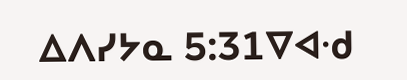ᐃᐱᓯᔭᓇ 5:31ᐁᐊᐧᑯ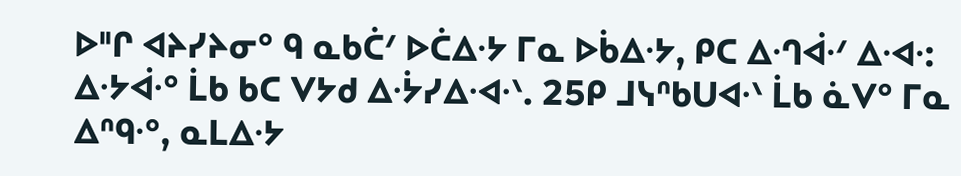ᐅᐦᒋ ᐊᔨᓯᔨᓂᐤ ᑫ ᓇᑲᑖᐟ ᐅᑖᐃᐧᔭ ᒥᓇ ᐅᑳᐃᐧᔭ, ᑭᑕ ᐃᐧᒉᐋᐧᐟ ᐃᐧᐊᐧ: ᐃᐧᔭᐋᐧᐤ ᒫᑲ ᑲᑕ ᐯᔭᑯ ᐃᐧᔮᓯᐃᐧᐊᐧᐠ. 25ᑭ ᒧᓭᐢᑲᑌᐊᐧᐠ ᒫᑲ ᓈᐯᐤ ᒥᓇ ᐃᐢᑫᐧᐤ, ᓇᒪᐃᐧᔭ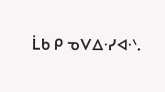ᒫᑲ ᑭ ᓀᐯᐃᐧᓯᐊᐧᐠ.